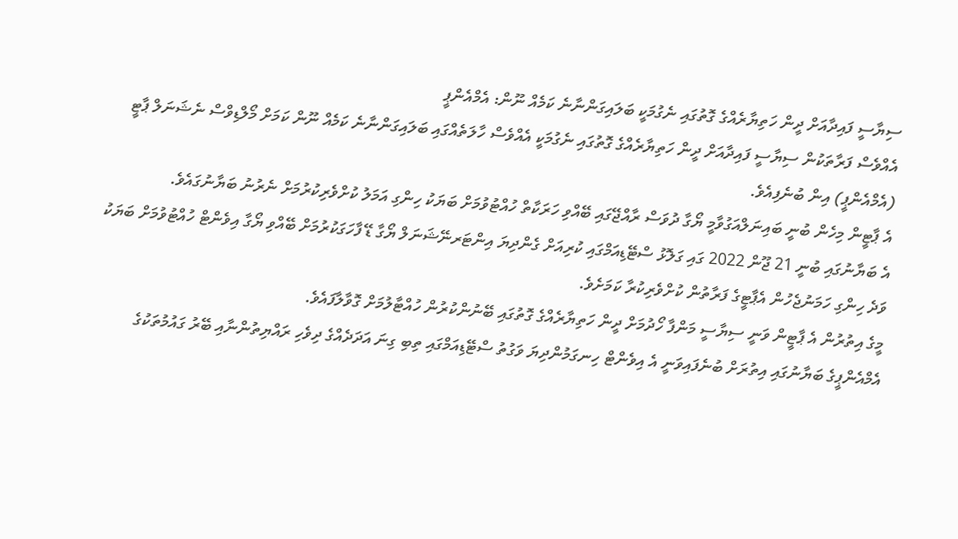ސިޔާސީ ފައިދާއަށް ދީން ހަތިޔާރެއްގެ ގޮތުގައި ނެގުމަކީ ބަލައިގަންނާނެ ކަމެއް ނޫން: އެމްއެންޕީ
އެއްވެސް ފަރާތަކުން ސިޔާސީ ފައިދާއަށް ދީން ހަތިޔާރެއްގެ ގޮތުގައި ނެގުމަކީ އެއްވެސް ހާލަތެއްގައި ބަލައިގަންނާނެ ކަމެއް ނޫން ކަމަށް މޯލްޑިވްސް ނެޝަނަލް ޕާޓީ (އެމްއެންޕީ) އިން ބުނެފިއެވެ.
އެ ޕާޓީން މިހެން ބުނީ ބައިނަލްއަގުވާމީ ޔޯގާ ދުވަސް ރާއްޖޭގައި ބޭއްވި ހަރަކާތް ހުއްޓުވުމަށް ބަޔަކު ހިންގި އަމަލު ކުށްވެރިކުރުމަށް ނެރުނު ބަޔާނުގައެވެ.
އެ ބަޔާނުގައި ބުނީ 21 ޖޫން 2022 ގައި ގަލޮޅު ސްޓޭޑިއަމްގައި ކުރިއަށް ގެންދިޔަ އިންޓަރނޭޝަނަލް ޔޯގާ ޑޭ ފާހަގަކުރުމަށް ބޭއްވި ޔޯގާ އިވެންޓް ހުއްޓުވުމަށް ބަޔަކު ވަދެ ހިންގި ހަމަނުޖެހުން އެޕާޓީގެ ފަރާތުން ކުށްވެރިކުރާ ކަމަށެވެ.
މީގެ އިތުރުން އެ ޕާޓީން ވަނީ ސިޔާސީ މަންފާ ހޯދުމަށް ދީން ހަތިޔާރެއްގެ ގޮތުގައި ބޭނުންކުރުން ހުއްޓާލުމަށް ގޮވާލާފައެވެ.
އެމްއެންޕީގެ ބަޔާނުގައި އިތުރަށް ބުނެފައިވަނީ އެ އިވެންޓް ހިނގަމުންދިޔަ ވަގުތު ސްޓޭޑިއަމްގައި ތިބި ގިނަ އަދަދެއްގެ ދިވެހި ރައްޔިތުންނާއި ބޭރު ގައުމުތަކުގެ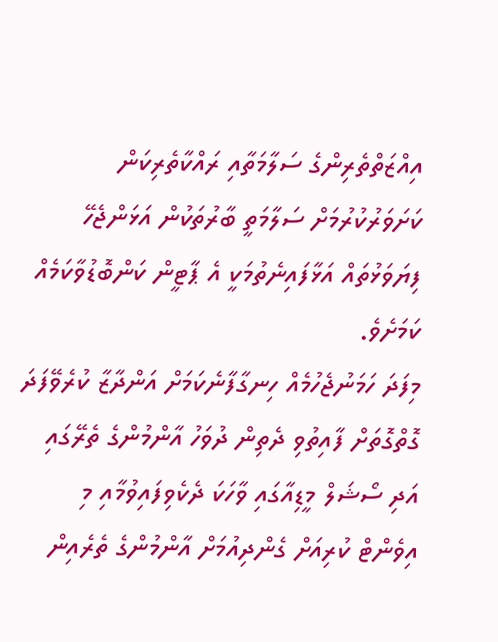އިއްޒަތްތެރިންގެ ސަލާމަތާއި ރައްކާތެރިކަން ކަށަވަރުކުރުމަށް ސަލާމަތީ ބާރުތަކުން އަޅަންޖެހޭ ފިޔަވަޅުތައް އަޅާފައިނެތުމަކީ އެ ޕާޓީން ކަންބޮޑުވާކަމެއް ކަމަށެވެ.
މިފަދަ ހަމަނުޖެހުމެއް ހިނގާފާނެކަމަށް އަންދާޒާ ކުރެވޭފަދަ ގޮތްގޮތަށް ފާއިތުވި ދެތިން ދުވަހު އާންމުންގެ ތެރޭގައި އަދި ސޯޝަލް މީޑިއާގައި ވާހަކަ ދެކެވިފައިވުމާއި މި އިވެންޓް ކުރިއަށް ގެންދިއުމަށް އާންމުންގެ ތެރެއިން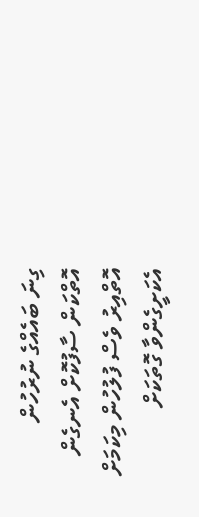ގިނަ ބައެއްގެ ނުރުހުން އޮތްކަން ސާފުކޮށް އެނގެން އޮތްއިރު ވެސް ފުލުހުން މިކަމަށް އެކަށީގެންވާ ގޮތަކަށް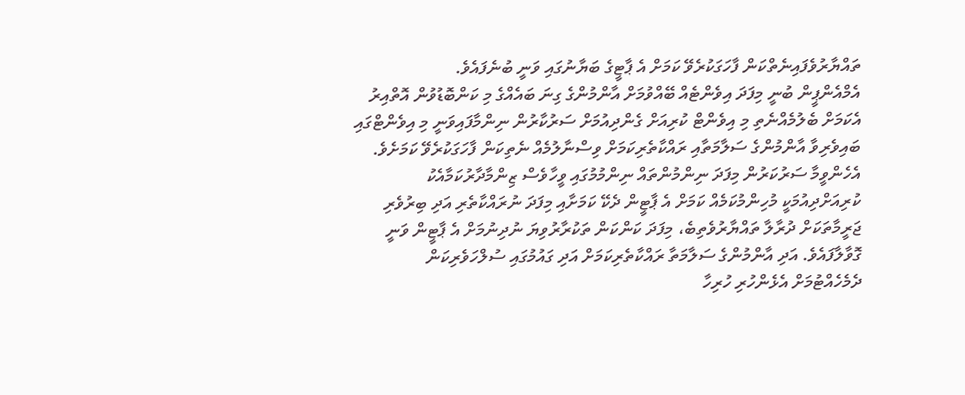ތައްޔާރުވެފައިނެތްކަން ފާހަގަކުރެވޭ ކަމަށް އެ ޕާޓީގެ ބަޔާނުގައި ވަނީ ބުނެފައެވެ.
އެމްއެންޕީން ބުނީ މިފަދަ އިވެންޓެއް ބޭއްވުމަށް އާންމުންގެ ގިނަ ބައެއްގެ މި ކަންބޮޑުވުން އޮތްއިރު އެކަމަށް ބެލުމެއްނެތި މި އިވެންޓް ކުރިއަށް ގެންދިއުމަށް ސަރުކާރުން ނިންމާފައިވަނީ މި އިވެންޓްގައި ބައިވެރިވާ އާންމުންގެ ސަލާމަތާއި ރައްކާތެރިކަމަށް ވިސްނާލުމެއް ނެތިކަން ފާހަގަކުރެވޭ ކަމަށެވެ.
އެހެންވީމާ ސަރުކަރުން މިފަދަ ނިންމުންތައް ނިންމުމުގައި ވީހާވެސް ޒިންމާދާރުކަމާއެކު ކުރިއަށްދިއުމަކީ މުހިންމުކަމެއް ކަމަށް އެ ޕާޓީން ދެކޭ ކަމަށާއި މިފަދަ ނުރައްކާތެރި އަދި ބިރުވެރި ޖަރީމާތަކަށް ދުރާލާ ތައްޔާރުވެތިބެ، މިފަދަ ކަންކަން ތަކުރާރުވިޔަ ނުދިނުމަށް އެ ޕާޓީން ވަނީ ގޮވާލާފައެވެ. އަދި އާންމުންގެ ސަލާމަތާ ރައްކާތެރިކަމަށް އަދި ގައުމުގައި ސުލްހަވެރިކަން ދެމެހެއްޓުމަށް އެޅެންހުރި ހުރިހާ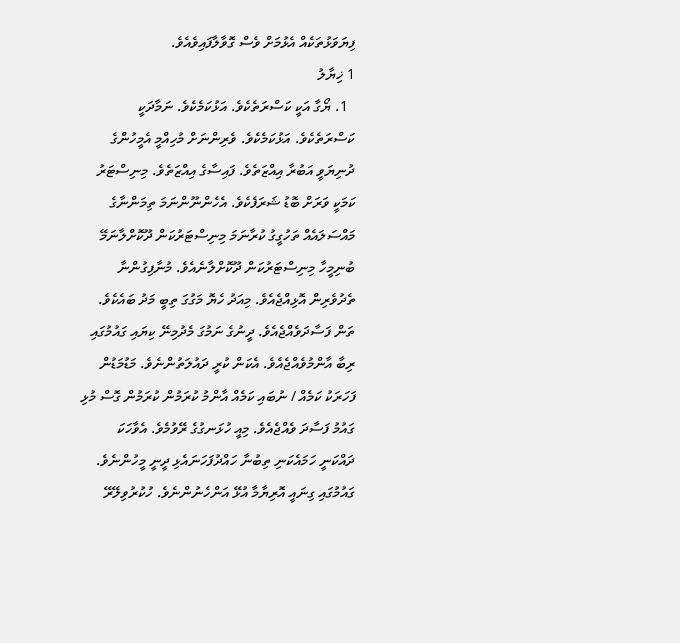ފިޔަވަޅުތަކެއް އެޅުމަށް ވެސް ގޮވާލާފައިވެއެވެ.
1 ޚިޔާލު
  1. ޔޯގާ އަކީ ކަސްރަތެކެވެ. އަޅުކަމެކެވެ. ނަމާދަކީ ކަސްރަތެކެވެ. އަޅުކަމެކެވެ. ވެރިންނަށް މުހިއްމީ އެމީހުންގެ ދުނިޔަވީ އަބުރާ އިއްޒަތެވެ. ފައިސާގެ އިއްޒަތެވެ. މިނިސްޓަރު ކަމަކީ ވަރަށް ބޮޑު ޝަރަފެކެވެ. އެހެންނޫންނަމަ ތިމަންނާގެ މައްސަލައެއް ތަހުގީގު ކުރާނަމަ މިނިސްޓަރުކަން ދޫކޮށްލާނަމޭ ބުނިމީހާ މިނިސްޓަރުކަން ދޫކޮށްލާނެއެވެ. މުނާފިގުންނާ ތެދުވެރިން އޮޅިއްޖެއެވެ. މިއަދު ހެޔޮ މަގުގަ ތިބީ މަދު ބައެކެވެ. ތަން ފަސާދަވެއްޖެއެވެ. ދީނުގެ ނަމުގަ މެދުމިނޭ ކިޔައި ގައުމުގައި ރިބާ އާންމުވެއްޖެއެވެ. އެކަން ކުރީ ދައުލަތުންނެވެ. މަޑުމަޑުން ފަހަރަކު ކަމެއް / ނުބައި ކަމެއް އާންމު ކުރަމުން ކުރަމުން ގޮސް މުޅި ގައުމު ފަސާދަ ވެއްޖެއެވެ. މިއީ ހުޅަނގުގެ ރޭވުމެވެ. އެވާހަކަ ދައްކަނީ ހަމައެކަނި ތިބުނާ ހައްދުފަހަނައެޅި ދީނީ މީހުންނެވެ. ގައުމުގައި ގިނައީ އޮރިޔާމާ އުޅޭ އަންހެނުންނެވެ. ހުކުރުވިލޭރޭ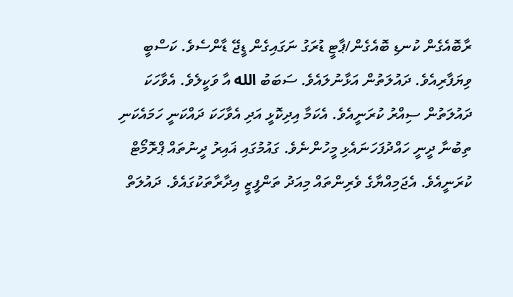ރާބޮއެގެން ކުނޑި ބޮއެގެން/ޕާޓީ ޑުރަގު ނަގައިގެން ޑީޖޭ ޑާންސެވެ. ކަސްބީ ވިޔަފާރިއެވެ. ދައުލަތުން އަޅާނުލައެވެ. ސަބަބު الله އާ ވަކީލެވެ. އެވާހަކަ ދައުލަތުން ސިއްރު ކުރަނީއެވެ. އެކަމާ އިދިކޮޅީ އަދި އެވާހަކަ ދައްކަނީ ހަމައެކަނި ތިބުނާ ދީނީ ހައްދުފަހަނައެޅި މީހުންނެވެ. ގައުމުގައި ޣައިރު ދީނުތައް ޕްރޮމޯޓް ކުރަނީއެވެ. އެޖަމިއްޔާގެ ވެރިންތައް މިއަދު ތަންފީޒީ އިދާރާތަކުގައެވެ. ދައުލަތް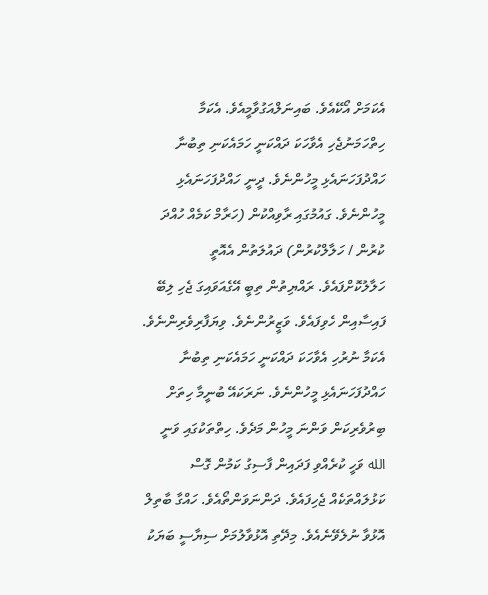އެކަމަށް އޯކޭއެވެ. ބައިނަލްއަގުވާމީއެވެ. އެކަމާ ހިތްހަމަނުޖެހި އެވާހަކަ ދައްކަނީ ހަމައެކަނި ތިބުނާ ހައްދުފަހަނައެޅި މީހުންނެވެ. ދީނީ ހައްދުފަހަނައެޅި މީހުންނެވެ. ގައުމުގައި ރާވިއްކުން (ހަރާމް ކަމެއް ހުއްދަ ކުރުން / ހަލާލްކުރުން) ދައުލަތުން އެއޮތީ ހަލާލުކޮށްފައެވެ. ރައްޔިތުން ތިބީ އޭގެއަވައިގަ ޖެހި ލިބޭ ފައިސާއިން ހެވިފައެވެ. ވަޒީރުންނެވެ. ވިޔަފާރިވެރިންނެވެ. އެކަމާ ނުރުހި އެވާހަކަ ދައްކަނީ ހަމައެކަނި ތިބުނާ ހައްދުފަހަނައެޅި މީހުންނެވެ. ނަރަކައޭ ބުނީމާ ހިތަށް ބިރުވެރިކަން ވަންނަ މީހުން މަދެވެ. ހިތްތަކުގައި ވަނީ الله ވަހީ ކުރެއްވި ފަދައިން ފާސިގު ކަމުން ގޮސް ކަޅުލައްތަކެއް ޖެހިފައެވެ. ދަންނަވަންތޯއެވެ. ހައްގާ ބާތިލް އޮޅުވާ ނުލެވޭނެއެވެ. މިދޭތި އޮޅުވާލުމަށް ސިޔާސީ ބަޔަކު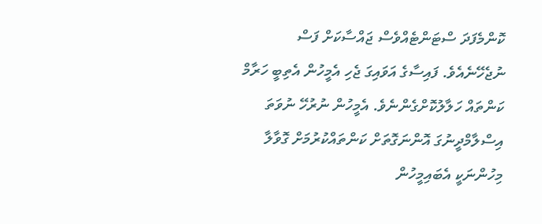ކޮންމެފަދަ ސްޓަންޓެއްވެސް ޖައްސާކަށް ފަސް ނުޖެހޭނެއެވެ. ފައިސާގެ އަވައިގަ ޖެހި އެމީހުން އެތިބީ ހަރާމް ކަންތައް ހަލާލުކޮށްގެންނެވެ. އެމީހުން ނުރުހޭ ނުވަތަ އިސްލާމްދީނުގަ އޮންނަގޮތަށް ކަންތައްކުރުމަށް ގޮވާލާ މިހުންނަކީ އެބައިމީހުން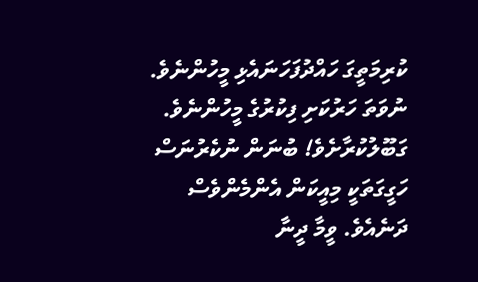ކުރިމަތީގަ ހައްދުފަހަނައެޅި މީހުންނެވެ. ނުވަތަ ހަރުކަށި ފިކުރުގެ މީހުންނެވެ. ގަބޫލުކުރާށެވެ! ބުނަން ނުކެރުނަސް ހަގީގަތަކީ މިއީކަން އެންމެންވެސް ދަނެއެވެ. ވީމާ ދީނާ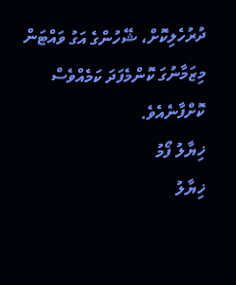ދުރުހެލިކޮށް، ޝޭހުންގެ އަގު ވައްޓަން މިޒަމާނުގަ ކޮންމެފަދަ ކަމެއްވެސް ކޮށްފާނެއެވެ.
ޚިޔާލު ފޯމު
ޚިޔާލު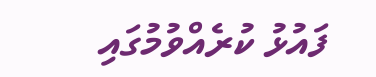ފައުޅު ކުރެއްވުމުގައި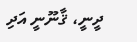ދީނީ، ޤާނޫނީ އަދި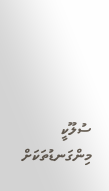ސުލޫކީ މިންގަނޑުތަކަށް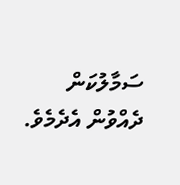ސަމާލުކަން ދެއްވުން އެދެމެވެ.